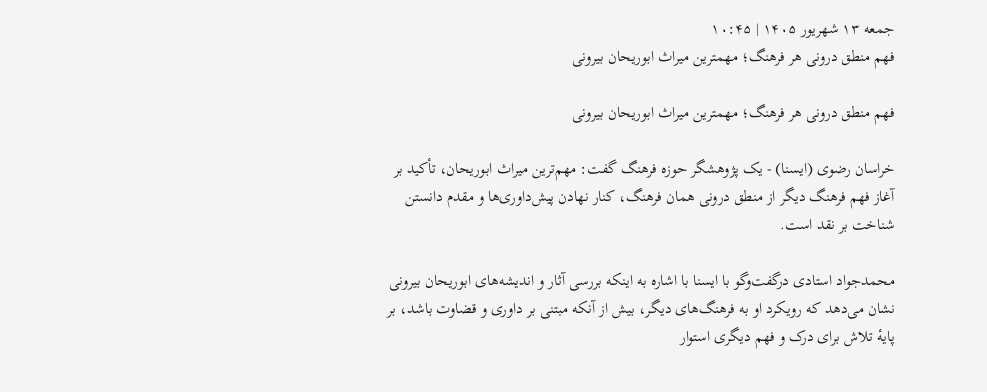جمعه ۱۳ شهریور ۱۴۰۵ | ۱۰:۴۵
فهم منطق درونی هر فرهنگ؛ مهمترین میراث ابوریحان بیرونی

فهم منطق درونی هر فرهنگ؛ مهمترین میراث ابوریحان بیرونی

خراسان رضوی (ایسنا) - یک پژوهشگر حوزه فرهنگ گفت: مهم‌ترین میراث ابوریحان، تأکید بر آغاز فهم فرهنگ دیگر از منطق درونی همان فرهنگ، کنار نهادن پیش‌داوری‌ها و مقدم دانستن شناخت بر نقد است.

محمدجواد استادی درگفت‌وگو با ایسنا با اشاره به اینکه بررسی آثار و اندیشه‌های ابوریحان بیرونی نشان می‌دهد که رویکرد او به فرهنگ‌های دیگر، بیش از آنکه مبتنی بر داوری و قضاوت باشد، بر پایهٔ تلاش برای درک و فهم دیگری استوار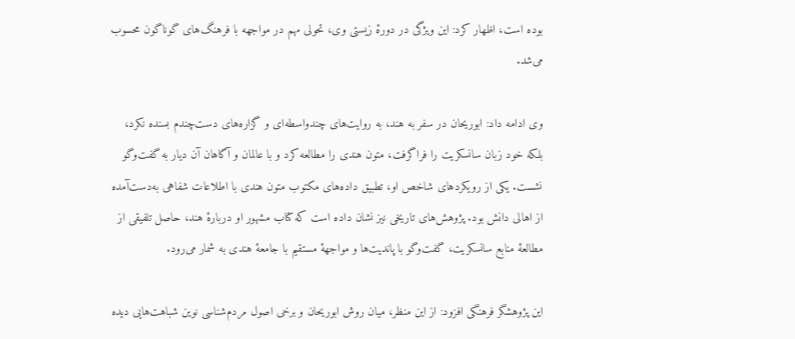بوده است، اظهار کرد: این ویژگی در دورهٔ زیستی وی، تحولی مهم در مواجهه با فرهنگ‌های گوناگون محسوب می‌شد.

وی ادامه داد: ابوریحان در سفر به هند، به روایت‌های چندواسطه‌ای و گزاره‌های دست‌چندم بسنده نکرد، بلکه خود زبان سانسکریت را فراگرفت، متون هندی را مطالعه کرد و با عالمان و آگاهان آن دیار به گفت‌وگو نشست. یکی از رویکردهای شاخص او، تطبیق داده‌های مکتوب متون هندی با اطلاعات شفاهی به‌دست‌آمده از اهالی دانش بود. پژوهش‌های تاریخی نیز نشان داده است که کتاب مشهور او دربارهٔ هند، حاصل تلفیقی از مطالعهٔ منابع سانسکریت، گفت‌وگو با پاندیت‌ها و مواجههٔ مستقیم با جامعهٔ هندی به شمار می‌رود.

این پژوهشگر فرهنگی افزود: از این منظر، میان روش ابوریحان و برخی اصول مردم‌شناسی نوین شباهت‌هایی دیده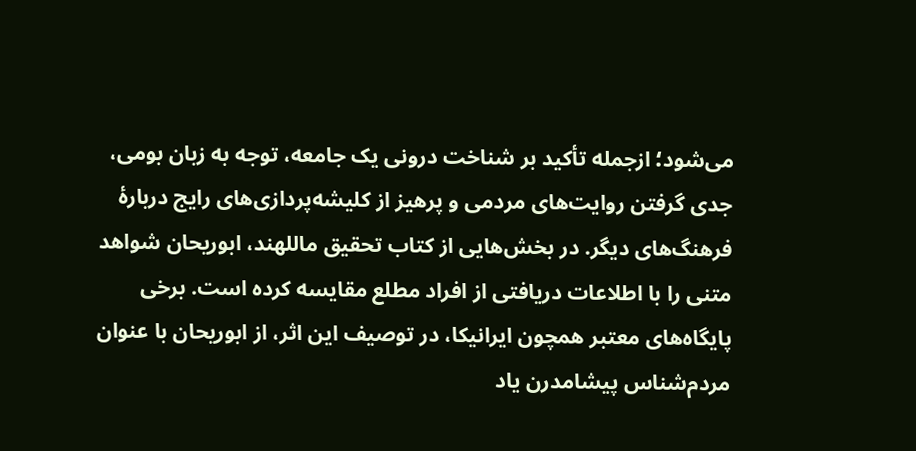می‌شود؛ ازجمله تأکید بر شناخت درونی یک جامعه، توجه به زبان بومی، جدی گرفتن روایت‌های مردمی و پرهیز از کلیشه‌پردازی‌های رایج دربارهٔ فرهنگ‌های دیگر. در بخش‌هایی از کتاب تحقیق ماللهند، ابوریحان شواهد متنی را با اطلاعات دریافتی از افراد مطلع مقایسه کرده است. برخی پایگاه‌های معتبر همچون ایرانیکا، در توصیف این اثر، از ابوریحان با عنوان مردم‌شناس پیشامدرن یاد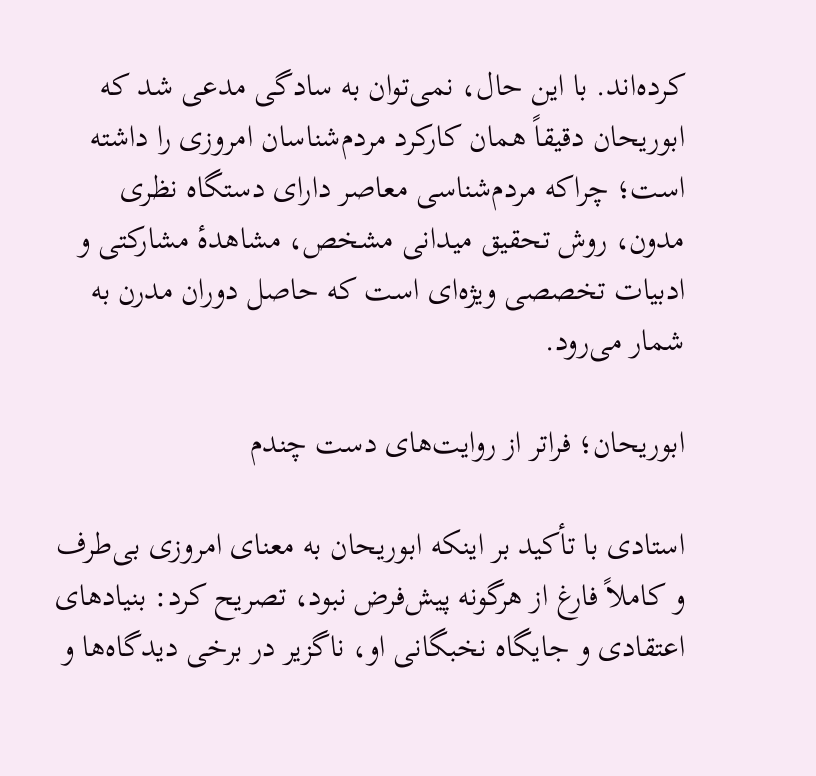کرده‌اند. با این حال، نمی‌توان به‌ سادگی مدعی شد که ابوریحان دقیقاً همان کارکرد مردم‌شناسان امروزی را داشته است؛ چراکه مردم‌شناسی معاصر دارای دستگاه نظری مدون، روش تحقیق میدانی مشخص، مشاهدهٔ مشارکتی و ادبیات تخصصی ویژه‌ای است که حاصل دوران مدرن به شمار می‌رود.

ابوریحان؛ فراتر از روایت‌های دست‌ چندم

استادی با تأکید بر اینکه ابوریحان به معنای امروزی بی‌طرف و کاملاً فارغ از هرگونه پیش‌فرض نبود، تصریح کرد: بنیادهای اعتقادی و جایگاه نخبگانی او، ناگزیر در برخی دیدگاه‌ها و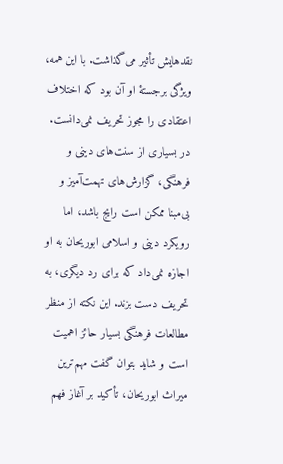نقدهایش تأثیر می‌گذاشت. با این همه، ویژگی برجستهٔ او آن بود که اختلاف اعتقادی را مجوز تحریف نمی‌دانست. در بسیاری از سنت‌های دینی و فرهنگی، گزارش‌های تهمت‌آمیز و بی‌مبنا ممکن است رایج باشد، اما رویکرد دینی و اسلامی ابوریحان به او اجازه نمی‌داد که برای رد دیگری، به تحریف دست بزند. این نکته از منظر مطالعات فرهنگی بسیار حائز اهمیت است و شاید بتوان گفت مهم‌ترین میراث ابوریحان، تأکید بر آغاز فهم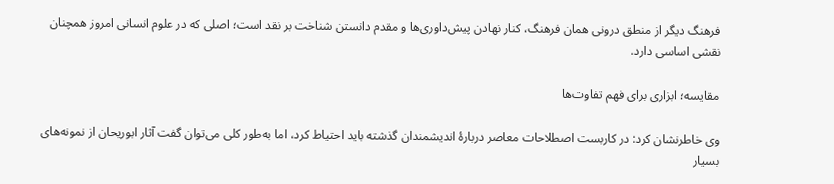فرهنگ دیگر از منطق درونی همان فرهنگ، کنار نهادن پیش‌داوری‌ها و مقدم دانستن شناخت بر نقد است؛ اصلی که در علوم انسانی امروز همچنان نقشی اساسی دارد.

مقایسه؛ ابزاری برای فهم تفاوت‌ها

وی خاطرنشان کرد: در کاربست اصطلاحات معاصر دربارهٔ اندیشمندان گذشته باید احتیاط کرد، اما به‌طور کلی می‌توان گفت آثار ابوریحان از نمونه‌های بسیار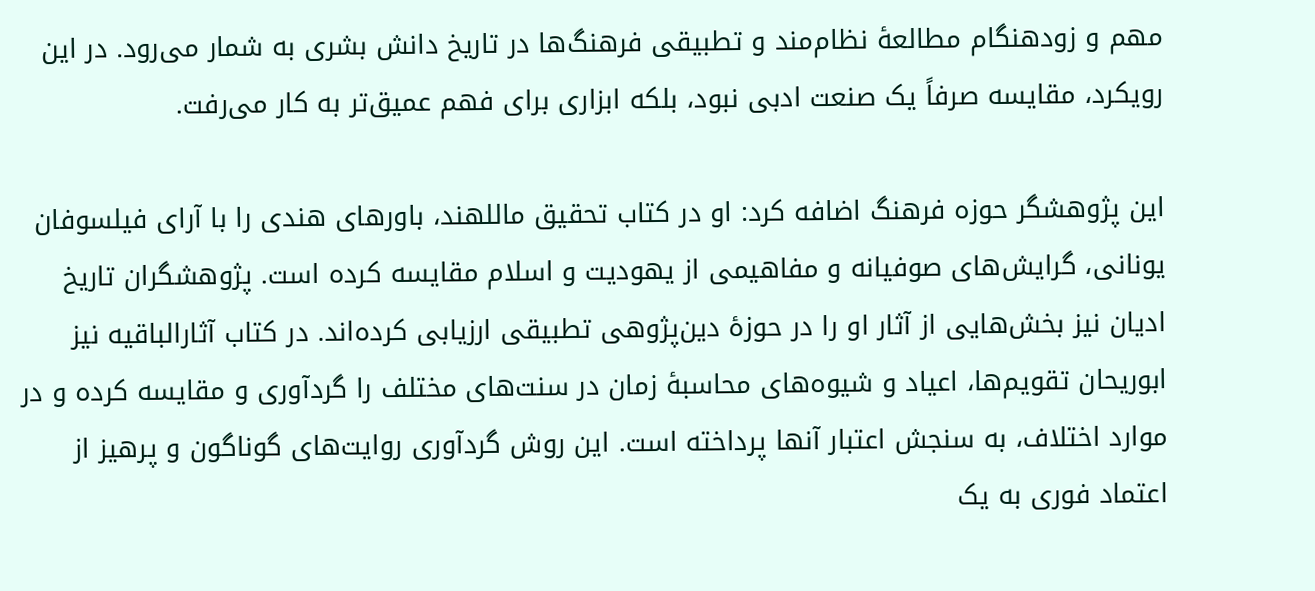مهم و زودهنگام مطالعهٔ نظام‌مند و تطبیقی فرهنگ‌ها در تاریخ دانش بشری به شمار می‌رود. در این رویکرد، مقایسه صرفاً یک صنعت ادبی نبود، بلکه ابزاری برای فهم عمیق‌تر به کار می‌رفت.

این پژوهشگر حوزه فرهنگ اضافه کرد: او در کتاب تحقیق ماللهند، باورهای هندی را با آرای فیلسوفان یونانی، گرایش‌های صوفیانه و مفاهیمی از یهودیت و اسلام مقایسه کرده است. پژوهشگران تاریخ ادیان نیز بخش‌هایی از آثار او را در حوزهٔ دین‌پژوهی تطبیقی ارزیابی کرده‌اند. در کتاب آثارالباقیه نیز ابوریحان تقویم‌ها، اعیاد و شیوه‌های محاسبهٔ زمان در سنت‌های مختلف را گردآوری و مقایسه کرده و در موارد اختلاف، به سنجش اعتبار آنها پرداخته است. این روش گردآوری روایت‌های گوناگون و پرهیز از اعتماد فوری به یک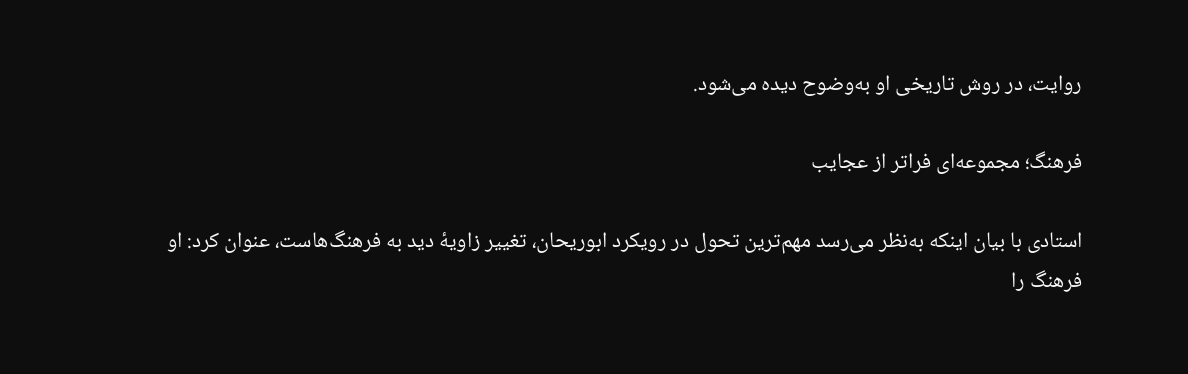روایت، در روش تاریخی او به‌وضوح دیده می‌شود.

فرهنگ؛ مجموعه‌ای فراتر از عجایب

استادی با بیان اینکه به‌نظر می‌رسد مهم‌ترین تحول در رویکرد ابوریحان، تغییر زاویهٔ دید به فرهنگ‌هاست، عنوان کرد: او فرهنگ را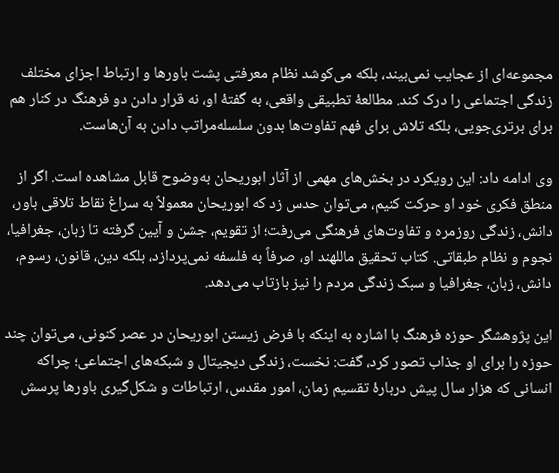مجموعه‌ای از عجایب نمی‌بیند، بلکه می‌کوشد نظام معرفتی پشت باورها و ارتباط اجزای مختلف زندگی اجتماعی را درک کند. مطالعهٔ تطبیقی واقعی، به‌ گفتهٔ او، نه قرار دادن دو فرهنگ در کنار هم برای برتری‌جویی، بلکه تلاش برای فهم تفاوت‌ها بدون سلسله‌مراتب دادن به آن‌هاست.

وی ادامه داد: این رویکرد در بخش‌های مهمی از آثار ابوریحان به‌وضوح قابل مشاهده است. اگر از منطق فکری خود او حرکت کنیم، می‌توان حدس زد که ابوریحان معمولاً به سراغ نقاط تلاقی باور، دانش، زندگی روزمره و تفاوت‌های فرهنگی می‌رفت؛ از تقویم، جشن و آیین گرفته تا زبان، جغرافیا، نجوم و نظام طبقاتی. کتاب تحقیق ماللهند او، صرفاً به فلسفه نمی‌پردازد، بلکه دین، قانون، رسوم، دانش، زبان، جغرافیا و سبک زندگی مردم را نیز بازتاب می‌دهد.

این پژوهشگر حوزه فرهنگ با اشاره به اینکه با فرض زیستن ابوریحان در عصر کنونی، می‌توان چند حوزه را برای او جذاب تصور کرد، گفت: نخست، زندگی دیجیتال و شبکه‌های اجتماعی؛ چراکه انسانی که هزار سال پیش دربارهٔ تقسیم زمان، امور مقدس، ارتباطات و شکل‌گیری باورها پرسش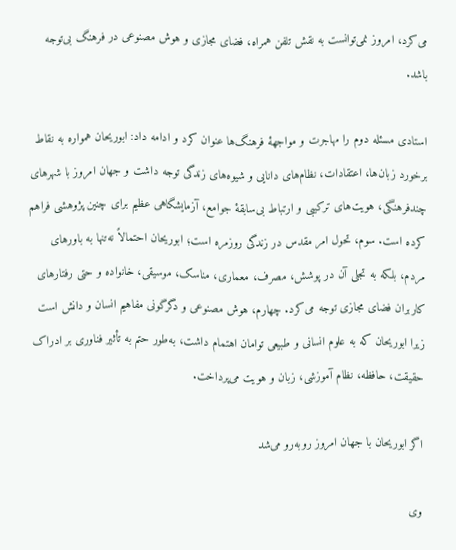می‌کرد، امروز نمی‌توانست به نقش تلفن همراه، فضای مجازی و هوش مصنوعی در فرهنگ بی‌توجه باشد.

استادی مسئله دوم را مهاجرت و مواجههٔ فرهنگ‌ها عنوان کرد و ادامه داد: ابوریحان همواره به نقاط برخورد زبان‌ها، اعتقادات، نظام‌های دانایی و شیوه‌های زندگی توجه داشت و جهان امروز با شهرهای چندفرهنگی، هویت‌های ترکیبی و ارتباط بی‌سابقهٔ جوامع، آزمایشگاهی عظیم برای چنین پژوهشی فراهم کرده است. سوم، تحول امر مقدس در زندگی روزمره است؛ ابوریحان احتمالاً نه‌تنها به باورهای مردم، بلکه به تجلی آن در پوشش، مصرف، معماری، مناسک، موسیقی، خانواده و حتی رفتارهای کاربران فضای مجازی توجه می‌کرد. چهارم، هوش مصنوعی و دگرگونی مفاهیم انسان و دانش است زیرا ابوریحان که به علوم انسانی و طبیعی توامان اهتمام داشت، به‌طور حتم به تأثیر فناوری بر ادراک حقیقت، حافظه، نظام آموزشی، زبان و هویت می‌پرداخت.

اگر ابوریحان با جهان امروز روبه‌رو می‌شد

وی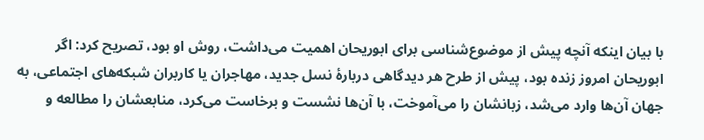با بیان اینکه آنچه پیش از موضوع‌شناسی برای ابوریحان اهمیت می‌داشت، روش او بود، تصریح کرد: اگر ابوریحان امروز زنده بود، پیش از طرح هر دیدگاهی دربارهٔ نسل جدید، مهاجران یا کاربران شبکه‌های اجتماعی، به جهان آن‌ها وارد می‌شد، زبانشان را می‌آموخت، با آن‌ها نشست و برخاست می‌کرد، منابعشان را مطالعه و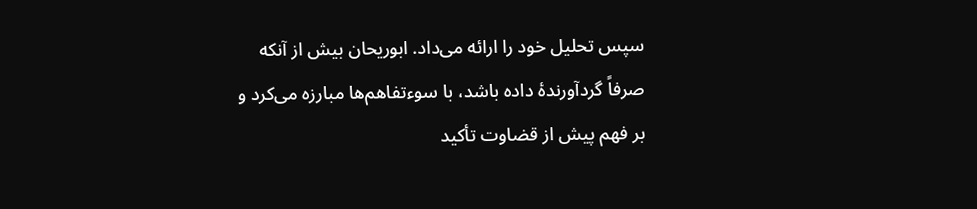سپس تحلیل خود را ارائه می‌داد. ابوریحان بیش از آنکه صرفاً گردآورندهٔ داده باشد، با سوء‌تفاهم‌ها مبارزه می‌کرد و بر فهم پیش از قضاوت تأکید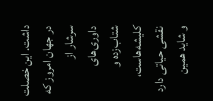داشت. این خصلت در جهان امروز که سرشار از داوری‌های شتاب‌زده و کلیشه‌هاست، نقشی حیاتی دارد و شاید همین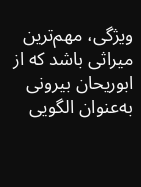ویژگی، مهم‌ترین میراثی باشد که از ابوریحان بیرونی به‌عنوان الگویی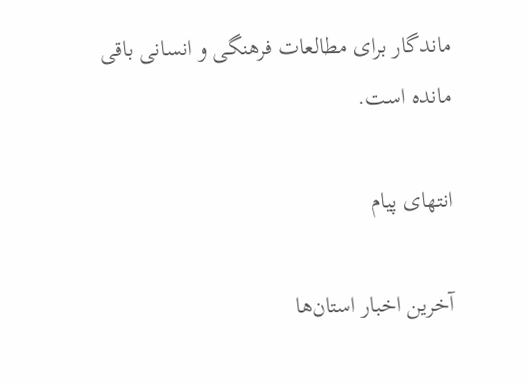ماندگار برای مطالعات فرهنگی و انسانی باقی مانده است.

انتهای پیام

آخرین اخبار استان‌ها